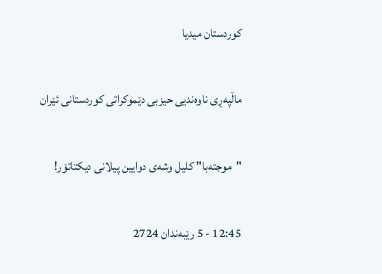کوردستان میدیا

ماڵپەڕی ناوەندیی حیزبی دێموکراتی کوردستانی ئێران

"موجتەبا" کلیل وشەی دوایین پیلانی دیکتاتۆر!

12:45 - 5 رێبەندان 2724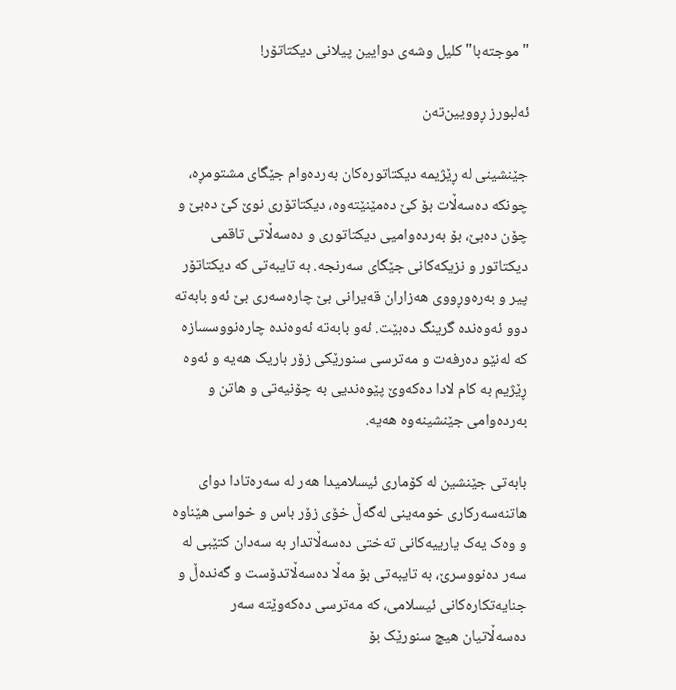"موجتەبا" کلیل وشەی دوایین پیلانی دیکتاتۆر!

ئەلبورز ڕوویین‌تەن

جێنشینی لە ڕێژیمە دیکتاتورەکان بەردەوام جێگای مشتومڕە، چونکە دەسەڵات بۆ کێ دەمێنێتەوە، دیکتاتۆری نوێ کێ دەبێ و چۆن دەبێ، بۆ بەردەوامیی دیکتاتوری و دەسەڵاتی تاقمی دیکتاتور و نزیکەکانی جێگای سەرنجە. بە تایبەتی کە دیکتاتۆر پیر و بەرەوڕووی هەزاران قەیرانی بێ چارەسەری بێ ئەو بابەتە دوو ئەوەندە گرینگ دەبێت. ئەو بابەتە ئەوەندە چارەنووسسازە کە لەنێو دەرفەت و مەترسی سنورێکی زۆر باریک هەیە و ئەوە ڕێژیم بە کام لادا دەکەوێ پێوەندیی بە چۆنیەتی و هاتن و بەردەوامی جێنشینەوە هەیە.

بابەتی جێنشین لە کۆماری ئیسلامیدا هەر لە سەرەتادا دوای هاتنەسەرکاری خومەینی لەگەڵ خۆی زۆر باس و خواسی هێناوە و وەک یەک یارییەکانی تەختی دەسەڵاتدار بە سەدان کتێبی لە سەر دەنووسرێ، بە تایبەتی بۆ مەڵا دەسەڵاتدۆست و گەندەڵ و جنایەتکارەکانی ئیسلامی، کە مەترسی دەکەوێتە سەر دەسەڵاتیان هیچ سنورێک بۆ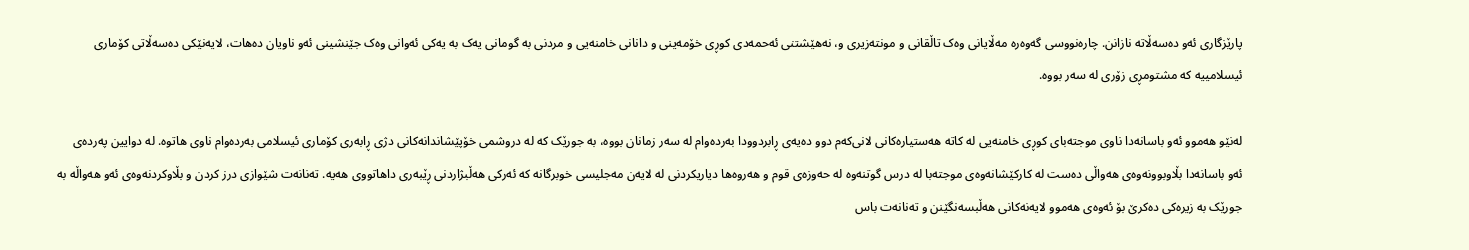پارێزگاری ئەو دەسەڵاتە نازانن. چارەنووسی گەوەرە مەڵایانی وەک تاڵقانی و مونتەزیری و، نەهێشتنی ئەحمەدی کوڕی خۆمەینی و دانانی خامنەیی و مردنی بە گومانی یەک بە یەکی ئەوانی وەک جێنشینی ئەو ناویان دەهات، لایەنێکی دەسەڵاتی کۆماری ئیسلامییە کە مشتومڕی زۆری لە سەر بووە.

لەنێو هەموو ئەو باسانەدا ناوی موجتەبای کوڕی خامنەیی لە کاتە هەستیارەکانی لانی‌کەم دوو دەیەی ڕابردوودا بەردەوام لە سەر زمانان بووە، بە جورێک کە لە دروشمی خۆپێشاندانەکانی دژی ڕابەری کۆماری ئیسلامی بەردەوام ناوی هاتوە. لە دوایین پەردەی ئەو باسانەدا بڵاوبوونەوەی هەواڵی دەست لە کارکێشانەوەی موجتەبا لە درس گوتنەوە لە حەوزەی قوم و هەروەها دیاریکردنی لە لایەن مەجلیسی خوبرگانە کە ئەرکی هەڵبژاردنی ڕێبەری داهاتووی هەیە. تەنانەت شێوازی درز کردن و بڵاوکردنەوەی ئەو هەواڵە بە جورێک بە زیرەکی دەکرێ بۆ ئەوەی هەموو لایەنەکانی هەڵبسەنگێنن و تەنانەت باس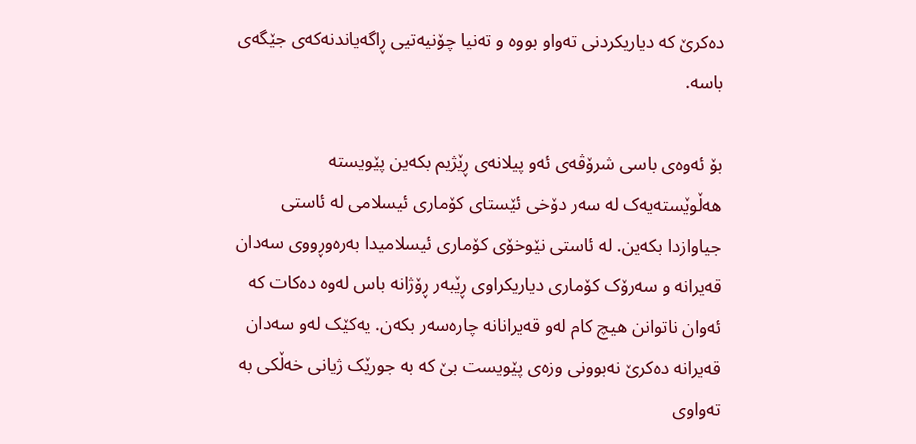دەکرێ کە دیاریکردنی تەواو بووە و تەنیا چۆنیەتیی ڕاگەیاندنەکەی جێگەی باسە.

بۆ ئەوەی باسی شرۆڤەی ئەو پیلانەی ڕێژیم بکەین پێویستە هەڵوێستەیەک لە سەر دۆخی ئێستای کۆماری ئیسلامی لە ئاستی جیاوازدا بکەین. لە ئاستی نێوخۆی کۆماری ئیسلامیدا بەرەوڕووی سەدان قەیرانە و سەرۆک کۆماری دیاریکراوی ڕێبەر ڕۆژانە باس لەوە دەکات کە ئەوان ناتوانن هیچ کام لەو قەیرانانە چارەسەر بکەن. یەکێک لەو سەدان قەیرانە دەکرێ نەبوونی وزەی پێویست بێ کە بە جورێک ژیانی خەڵکی بە تەواوی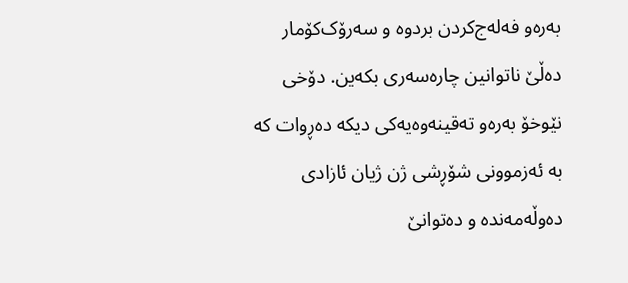بەرەو فەلەج‌کردن بردوە و سەرۆک‌کۆمار دەڵێ ناتوانین چارەسەری بکەین. دۆخی نێوخۆ بەرەو تەقینەوەیەکی دیکە دەڕوات کە بە ئەزموونی شۆڕشی ژن ژیان ئازادی دەوڵەمەندە و دەتوانێ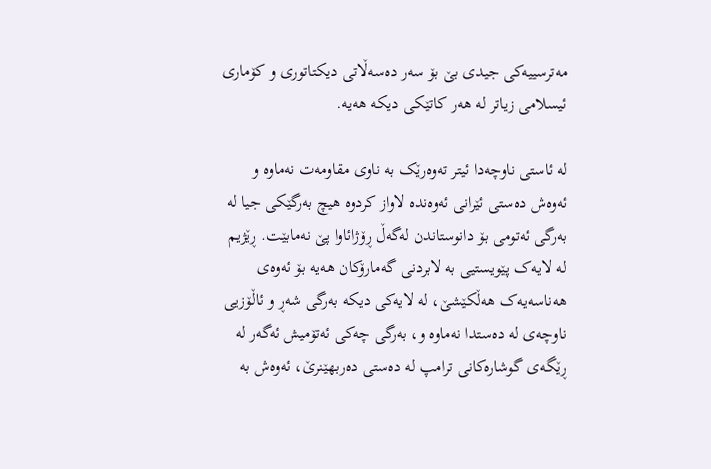مەترسییەکی جیدی بێ بۆ سەر دەسەڵاتی دیکتاتوری و کۆماری ئیسلامی زیاتر لە هەر کاتێکی دیکە هەیە.

لە ئاستی ناوچەدا ئیتر تەوەرێک بە ناوی مقاومەت نەماوە و ئەوەش دەستی ئێرانی ئەوەندە لاواز کردوە هیچ بەرگێکی جیا لە بەرگی ئەتومی بۆ دانوستاندن لەگەڵ ڕۆژائاوا پێ نەمابێت. ڕێژیم لە لایەک پێویستیی بە لابردنی گەمارۆکان هەیە بۆ ئەوەی هەناسەیەک هەڵکێشێ، لە لایەکی دیکە بەرگی شەڕ و ئاڵۆزیی ناوچەی لە دەستدا نەماوە و، بەرگی چەکی ئەتۆمیش ئەگەر لە ڕێگەی گوشارەکانی ترامپ لە دەستی دەربهێنرێ، ئەوەش بە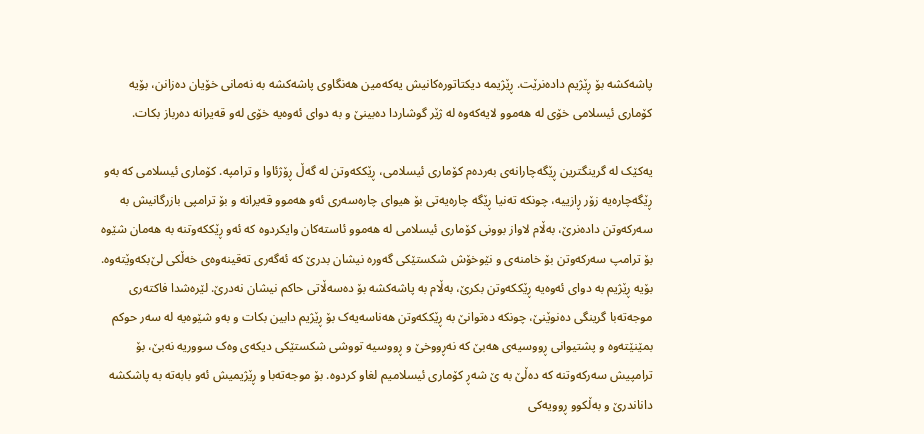پاشەکشە بۆ ڕێژیم دادەنرێت. ڕێژیمە دیکتاتورەکانیش یەکەمین هەنگاوی پاشەکشە بە نەمانی خۆیان دەزانن، بۆیە کۆماری ئیسلامی خۆی لە هەموو لایەکەوە لە ژێر گوشاردا دەبینێ و بە دوای ئەوەیە خۆی لەو قەیرانە دەرباز بکات.

یەکێک لە گرینگترین ڕێگەچارانەی بەردەم کۆماری ئیسلامی، ڕێککەوتن لە گەڵ ڕۆژئاوا و ترامپە. کۆماری ئیسلامی کە بەو ڕێگەچارەیە زۆر ڕازییە، چونکە تەنیا ڕێگە چارەیەتی بۆ هیوای چارەسەری ئەو هەموو قەیرانە و بۆ ترامپی بازرگانیش بە سەرکەوتن دادەنرێ، بەڵام لاواز بوونی کۆماری ئیسلامی لە هەموو ئاستەکان وایکردوە کە ئەو ڕێککەوتنە بە هەمان شێوە بۆ ترامپ سەرکەوتن بۆ خامنەی و نێوخۆش شکستێکی گەورە نیشان بدرێ کە ئەگەری تەقینەوەی خەڵکی لێ‌بکەوێتەوە. بۆیە ڕێژیم بە دوای ئەوەیە ڕێککەوتن بکرێ، بەڵام بە پاشەکشە بۆ دەسەڵاتی حاکم نیشان نەدرێ. لێرەشدا فاکتەری موجەتەبا گرینگی دەنوێنێ، چونکە دەتوانێ بە ڕێککەوتن هەناسەیەک بۆ ڕێژیم دابین بکات و بەو شێوەیە لە سەر حوکم بمێنێتەوە و پشتیوانی ڕووسیەی هەبێ کە نەڕووخێ و ڕووسیە تووشی شکستێکی دیکەی وەک سووریە نەبێ، بۆ ترامپیش سەرکەوتنە کە دەڵێ بە ێ شەڕ کۆماری ئیسلامیم لغاو کردوە. بۆ موجەتەبا و ڕێژیمیش ئەو بابەتە بە پاشکشە داناندرێ و بەڵکوو ڕوویەکی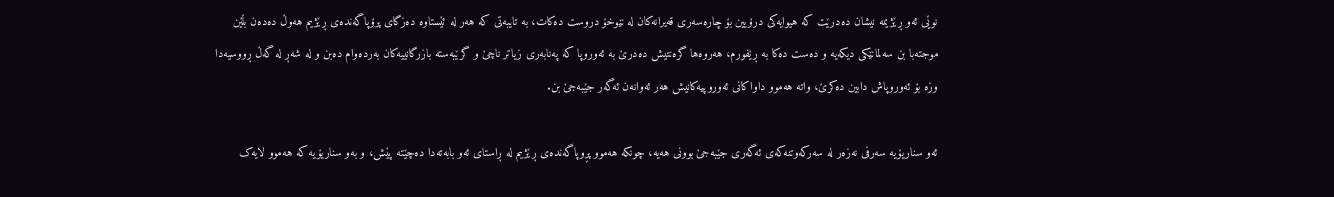نوێی ئەو ڕێژیمە نیشان دەدرێت کە هیوایەکی درۆیین بۆ چارەسەری قەیرانەکان لە نێوخۆ دروست دەکات، بە تایبەتی کە هەر لە ئێستاوە دەزگای پرۆپاگەندەی ڕێژیم هەوڵ دەدەن بڵێن موجتەبا بن سەلمانێکی دیکەیە و دەست دەکا بە ڕێفورم، هەروەها گرەنتیش دەدرێ بە ئەوروپا کە پەنابەری زیاتر ناچێ و گرێبەستە بازرگانییەکان بەردەوام دەبن و لە شەڕ لە گەڵ ڕووسیەدا وزە بۆ ئەوروپاش دابین دەکرێ، واتە هەموو داواکانی ئەوروپیەکانیش هەر ئەوانەن ئەگەر جێبەجێ بن.

ئەو سناریۆیە سەرفی نەزەر لە سەرکەوتنەکەی ئەگەری جێبەجێ بوونی هەیە، چونکە هەموو پڕوپاگەندەی ڕێژیم لە ڕاستای ئەو بابەتەدا دەچێتە پێش، و بەو سناریۆیە کە هەموو لایەک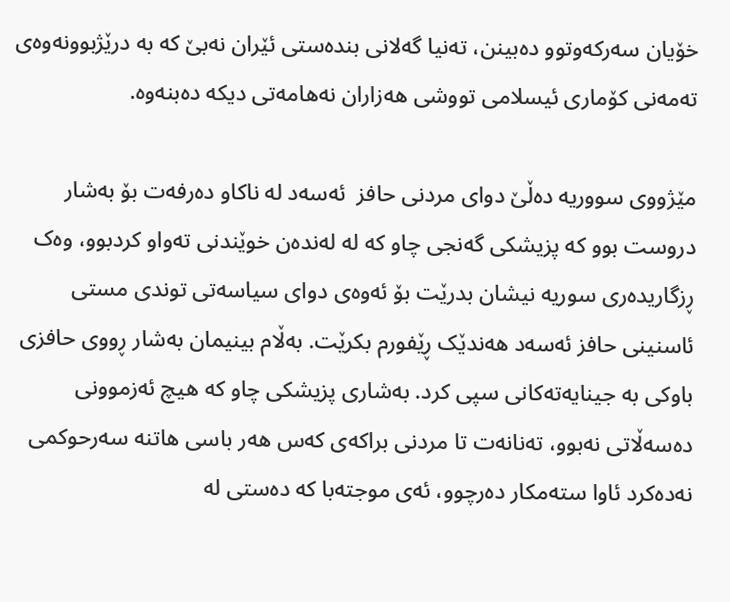خۆیان سەرکەوتوو دەبینن، تەنیا گەلانی بندەستی ئێران نەبێ کە بە درێژبوونەوەی تەمەنی کۆماری ئیسلامی تووشی هەزاران نەهامەتی دیکە دەبنەوە.

مێژووی سووریە دەڵێ دوای مردنی حافز  ئەسەد لە ناکاو دەرفەت بۆ بەشار دروست بوو کە پزیشکی گەنجی چاو کە لە لەندەن خوێندنی تەواو کردبوو، وەک ڕزگاریدەری سوریە نیشان بدرێت بۆ ئەوەی دوای سیاسەتی توندی مستی ئاسنینی حافز ئەسەد هەندێک ڕێفورم بکرێت. بەڵام بینیمان بەشار ڕووی حافزی باوکی بە جینایەتەکانی سپی کرد. بەشاری پزیشکی چاو کە هیچ ئەزموونی دەسەڵاتی نەبوو، تەنانەت تا مردنی براکەی کەس هەر باسی هاتنە سەرحوکمی نەدەکرد ئاوا ستەمکار دەرچوو، ئەی موجتەبا کە دەستی لە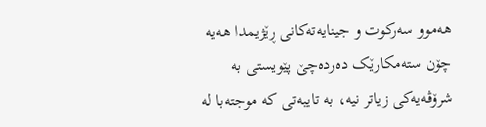هەموو سەرکوت و جینایەتەکانی ڕێژیمدا هەیە چۆن ستەمکارێک دەردەچێ پێویستی بە شرۆڤەیەکی زیاتر نیە، بە تایبەتی کە موجتەبا لە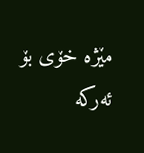مێژە خۆی بۆ ئەرکە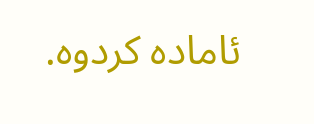ئامادە کردوە.